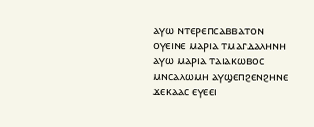ⲁⲩⲱ ⲛⲧⲉⲣⲉⲡⲥⲁⲃⲃⲁⲧⲟⲛ ⲟⲩⲉⲓⲛⲉ ⲙⲁⲣⲓⲁ ⲧⲙⲁⲅⲇⲁⲗⲏⲛⲏ ⲁⲩⲱ ⲙⲁⲣⲓⲁ ⲧⲁⲓⲁⲕⲱⲃⲟⲥ ⲙⲛⲥⲁⲗⲱⲙⲏ ⲁⲩϣⲉⲡϩⲉⲛϩⲏⲛⲉ ϫⲉⲕⲁⲁⲥ ⲉⲩⲉⲉⲓ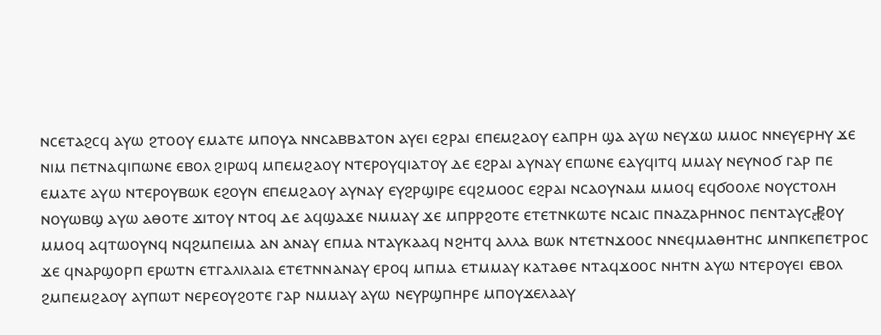ⲛⲥⲉⲧⲁϩⲥϥ ⲁⲩⲱ ϩⲧⲟⲟⲩ ⲉⲙⲁⲧⲉ ⲙⲡⲟⲩⲁ ⲛⲛⲥⲁⲃⲃⲁⲧⲟⲛ ⲁⲩⲉⲓ ⲉϩⲣⲁⲓ ⲉⲡⲉⲙϩⲁⲟⲩ ⲉⲁⲡⲣⲏ ϣⲁ ⲁⲩⲱ ⲛⲉⲩϫⲱ ⲙⲙⲟⲥ ⲛⲛⲉⲩⲉⲣⲏⲩ ϫⲉ ⲛⲓⲙ ⲡⲉⲧⲛⲁϥⲓⲡⲱⲛⲉ ⲉⲃⲟⲗ ϩⲓⲣⲱϥ ⲙⲡⲉⲙϩⲁⲟⲩ ⲛⲧⲉⲣⲟⲩϥⲓⲁⲧⲟⲩ ⲇⲉ ⲉϩⲣⲁⲓ ⲁⲩⲛⲁⲩ ⲉⲡⲱⲛⲉ ⲉⲁⲩϥⲓⲧϥ ⲙⲙⲁⲩ ⲛⲉⲩⲛⲟϭ ⲅⲁⲣ ⲡⲉ ⲉⲙⲁⲧⲉ ⲁⲩⲱ ⲛⲧⲉⲣⲟⲩⲃⲱⲕ ⲉϩⲟⲩⲛ ⲉⲡⲉⲙϩⲁⲟⲩ ⲁⲩⲛⲁⲩ ⲉⲩϩⲣϣⲓⲣⲉ ⲉϥϩⲙⲟⲟⲥ ⲉϩⲣⲁⲓ ⲛⲥⲁⲟⲩⲛⲁⲙ ⲙⲙⲟϥ ⲉϥϭⲟⲟⲗⲉ ⲛⲟⲩⲥⲧⲟⲗⲏ ⲛⲟⲩⲱⲃϣ ⲁⲩⲱ ⲁⲑⲟⲧⲉ ϫⲓⲧⲟⲩ ⲛⲧⲟϥ ⲇⲉ ⲁϥϣⲁϫⲉ ⲛⲙⲙⲁⲩ ϫⲉ ⲙⲡⲣⲣϩⲟⲧⲉ ⲉⲧⲉⲧⲛⲕⲱⲧⲉ ⲛⲥⲁⲓⲥ ⲡⲛⲁⲍⲁⲣⲏⲛⲟⲥ ⲡⲉⲛⲧⲁⲩⲥ⳧ⲟⲩ ⲙⲙⲟϥ ⲁϥⲧⲱⲟⲩⲛϥ ⲛϥϩⲙⲡⲉⲓⲙⲁ ⲁⲛ ⲁⲛⲁⲩ ⲉⲡⲙⲁ ⲛⲧⲁⲩⲕⲁⲁϥ ⲛϩⲏⲧϥ ⲁⲗⲗⲁ ⲃⲱⲕ ⲛⲧⲉⲧⲛϫⲟⲟⲥ ⲛⲛⲉϥⲙⲁⲑⲏⲧⲏⲥ ⲙⲛⲡⲕⲉⲡⲉⲧⲣⲟⲥ ϫⲉ ϥⲛⲁⲣϣⲟⲣⲡ ⲉⲣⲱⲧⲛ ⲉⲧⲅⲁⲗⲓⲗⲁⲓⲁ ⲉⲧⲉⲧⲛⲛⲁⲛⲁⲩ ⲉⲣⲟϥ ⲙⲡⲙⲁ ⲉⲧⲙⲙⲁⲩ ⲕⲁⲧⲁⲑⲉ ⲛⲧⲁϥϫⲟⲟⲥ ⲛⲏⲧⲛ ⲁⲩⲱ ⲛⲧⲉⲣⲟⲩⲉⲓ ⲉⲃⲟⲗ ϩⲙⲡⲉⲙϩⲁⲟⲩ ⲁⲩⲡⲱⲧ ⲛⲉⲣⲉⲟⲩϩⲟⲧⲉ ⲅⲁⲣ ⲛⲙⲙⲁⲩ ⲁⲩⲱ ⲛⲉⲩⲣϣⲡⲏⲣⲉ ⲙⲡⲟⲩϫⲉⲗⲁⲁⲩ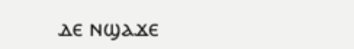ⲇⲉ ⲛϣⲁϫⲉ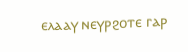ⲉⲗⲁⲁⲩ ⲛⲉⲩⲣϩⲟⲧⲉ ⲅⲁⲣ